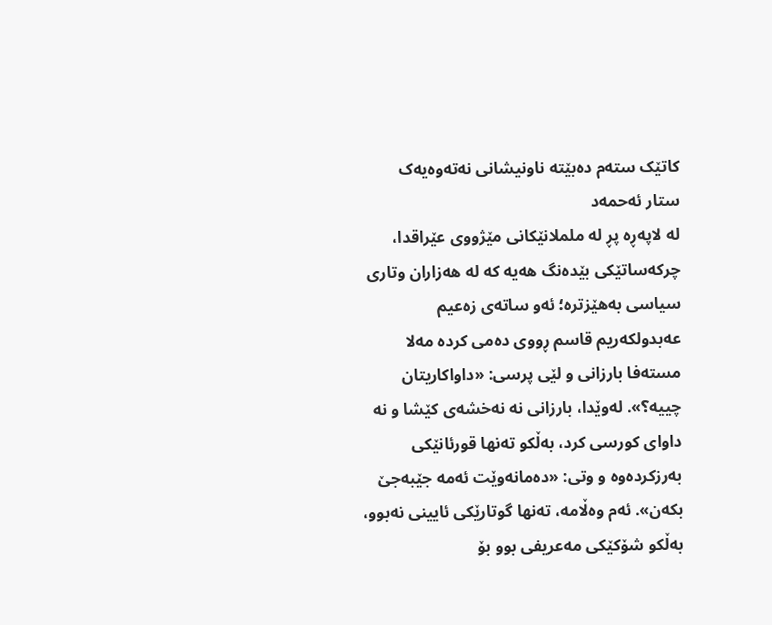کاتێک ستەم دەبێتە ناونیشانی نەتەوەیەک
ستار ئەحمەد
لە لاپەڕە پڕ لە ململانێکانی مێژووی عێراقدا، چرکەساتێکی بێدەنگ ھەیە کە لە ھەزاران وتاری سیاسی بەھێزترە؛ ئەو ساتەی زەعیم عەبدولکەریم قاسم ڕووی دەمی کردە مەلا مستەفا بارزانی و لێی پرسی: «داواکاریتان چییە؟». لەوێدا، بارزانی نە نەخشەی کێشا و نە داوای کورسی کرد، بەڵکو تەنھا قورئانێکی بەرزکردەوە و وتی: «دەمانەوێت ئەمە جێبەجێ بکەن». ئەم وەڵامە، تەنھا گوتارێکی ئایینی نەبوو، بەڵکو شۆکێکی مەعریفی بوو بۆ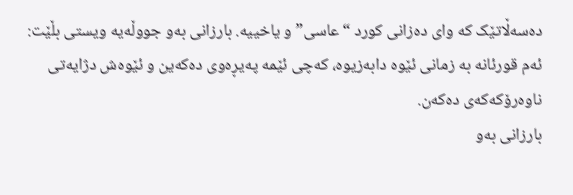دەسەڵاتێک کە وای دەزانی کورد “عاسی” و یاخییە. بارزانی بەو جووڵەیە ویستی بڵێت: ئەم قورئانە بە زمانی ئێوە دابەزیوە، کەچی ئێمە پەیڕەوی دەکەین و ئێوەش دژایەتی ناوەرۆکەکەی دەکەن.
بارزانی بەو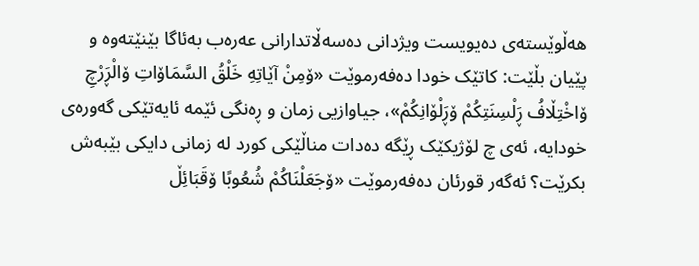ھەڵوێستەی دەیویست ویژدانی دەسەڵاتدارانی عەرەب بەئاگا بێنێتەوە و پێیان بڵێت: کاتێک خودا دەفەرموێت «ۆمِنْ آێاتِەِ خَلْقُ السَّمَاۆاتِ ۆالْڕَرْچِ ۆاخْتِڵافُ ڕَلْسِنَتِکُمْ ۆڕَلْۆانِکُمْ»، جیاوازیی زمان و ڕەنگی ئێمە ئایەتێکی گەورەی خودایە، ئەی چ لۆژیکێک ڕێگە دەدات مناڵێکی کورد لە زمانی دایکی بێبەش بکرێت؟ ئەگەر قورئان دەفەرموێت «ۆجَعَلْنَاکُمْ شُعُوبًا ۆقَبَائِڵ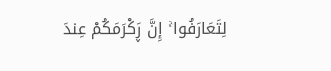لِتَعَارَفُوا ۚ إِنَّ ڕَکْرَمَکُمْ عِندَ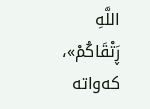اللَّەِ ڕَتْقَاکُمْ»، کەواتە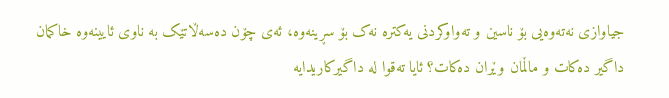جیاوازی نەتەوەیی بۆ ناسین و تەواوکردنی یەکترە نەک بۆ سڕینەوە، ئەی چۆن دەسەڵاتێک بە ناوی ئایینەوە خاکمان داگیر دەکات و ماڵمان وێران دەکات؟ ئایا تەقوا لە داگیرکاریدایە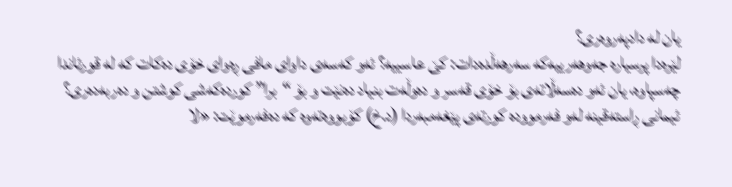یان لە دادپەروەری؟
لێرەدا پرسیارە جەوھەرییەکە سەرھەڵدەدات: کێ عاسییە؟ ئەو کەسەی داوای مافی ڕەوای خۆی دەکات کە لە قورئاندا چەسپاوە، یان ئەو دەسەڵاتەی بۆ خۆی قەسر و دەوڵەت بنیاد دەنێت و بۆ “برا” کوردەکەشی کوشتن و دەربەدەری؟ ئیمانی ڕاستەقینە لەو فەرموودە کورتەی پێغەمبەردا (د.خ) کۆبووەتەوە کە دەفەرموێت: «لا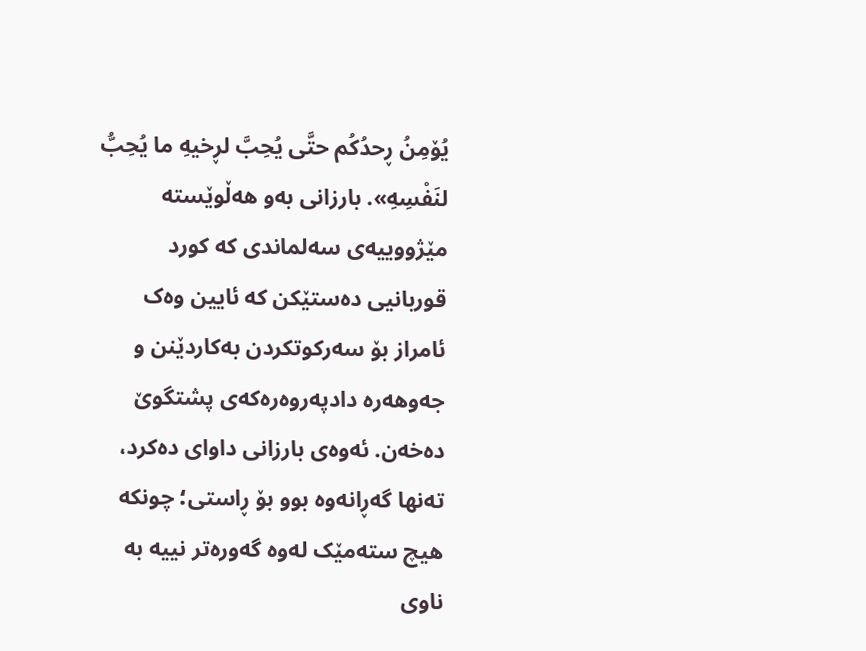یُۆمِنُ ڕحدُکُم حتَّی یُحِبَّ لڕخیەِ ما یُحِبُّ لنَفْسِەِ». بارزانی بەو ھەڵوێستە مێژووییەی سەلماندی کە کورد قوربانیی دەستێکن کە ئایین وەک ئامراز بۆ سەرکوتکردن بەکاردێنن و جەوھەرە دادپەروەرەکەی پشتگوێ دەخەن. ئەوەی بارزانی داوای دەکرد، تەنھا گەڕانەوە بوو بۆ ڕاستی؛ چونکە ھیچ ستەمێک لەوە گەورەتر نییە بە ناوی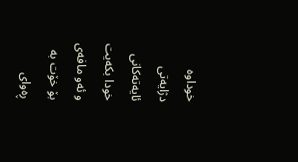خوداوە دژایەتی ئایەتەکانی خودا بکەیت و ئەو مافەی بۆ خۆت بە ڕەوای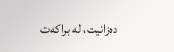دەزانیت، لە براکەت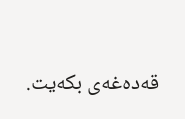قەدەغەی بکەیت.